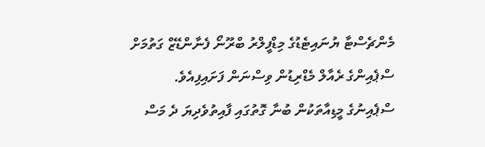މެންޗެސްޓާ ޔުނައިޓެޑުގެ މިޑްފީލްރު ބްރޫނޯ ފެނާންޑޭޒް ގަތުމަށް ސްޕެއިންގެ ރެއާލް މެޑްރިޑުން ވިސްނަން ފަށައިފިއެވެ.
ސްޕެއިނުގެ މީޑިއާތަކުން ބުނާ ގޮތުގައި ފާއިތުވެދިޔަ ދެ މަސް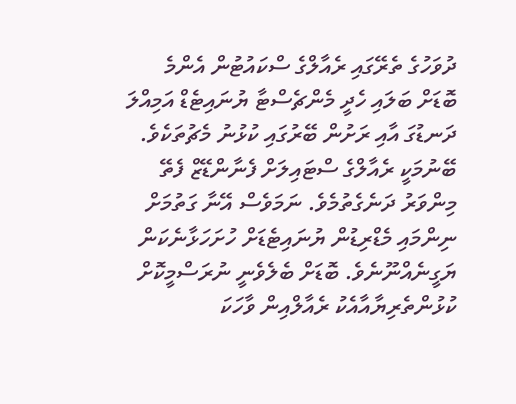ދުވަހުގެ ތެރޭގައި ރެއާލްގެ ސްކައުޓުން އެންމެ ބޮޑަށް ބަލައި ހެދީ މެންޗެސްޓާ ޔުނައިޓެޑް އަމިއްލަ ދަނޑުގަ އާއި ރަށުން ބޭރުގައި ކުޅުނު މެޗުތަކެވެ. ބޭނުމަކީ ރެއާލްގެ ސްޓައިލަށް ފެނާންޑޭޒް ފެތޭ މިންވަރު ދަނެގެތުމެވެ. ނަމަވެސް އޭނާ ގަތުމަށް ނިންމައި މެޑްރިޑުން ޔުނައިޓެޑަށް ހުށަހަޅާނެކަން ޔަގީނެއްނޫނެވެ. ބޮޑަށް ބެލެވެނީ ނުރަސްމީކޮށް ކުޅުންތެރިޔާއާއެކު ރެއާލްއިން ވާހަކަ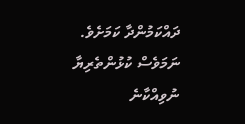ދައްކަމުންދާ ކަމަށެވެ. ނަމަވެސް ކުޅުންތެރިޔާ ނުވިއްކާނެ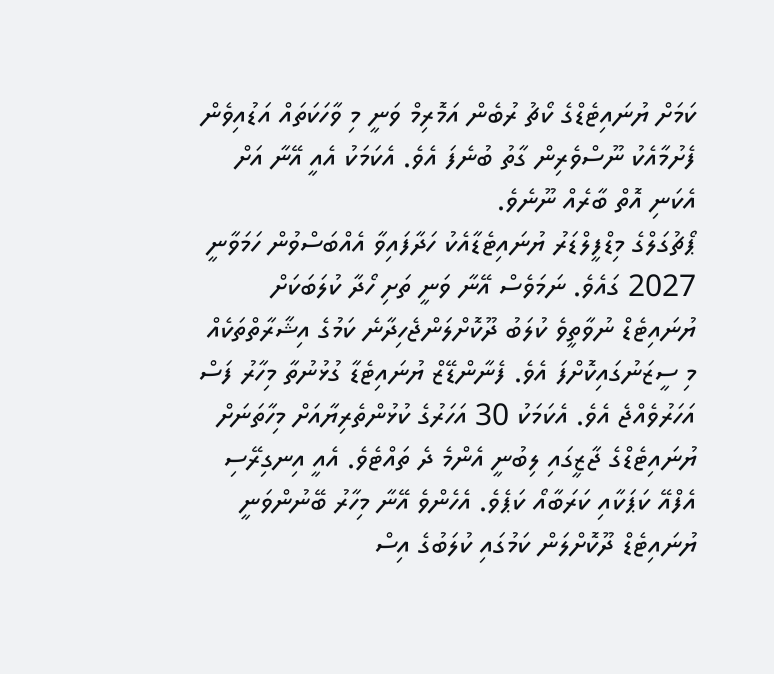ކަމަށް ޔުނައިޓެޑްގެ ކޯޗު ރުބެން އަމޮރިމް ވަނީ މި ވާހަކަތައް އަޑުއިވެން ފެށުމާއެކު ނޫސްވެރިން ގާތު ބުނެފަ އެވެ. އެކަމަކު އެއީ އޭނާ އަށް އެކަނި އޮތް ބާރެއް ނޫނެވެ.
ޕޯޗުގަލްގެ މިޑްފީލްޑަރު ޔުނައިޓެޑާއެކު ހަދާފައިވާ އެއްބަސްވުން ހަމަވާނީ 2027 ގައެވެ. ނަމަވެސް އޭނާ ވަނީ ތަށި ހޯދާ ކުލަބަކަށް ޔުނައިޓެޑް ނުވާތީވެ ކުލަބު ދޫކޮށްލަންޖެހިދާނެ ކަމުގެ އިޝާރާތްތަކެއް މި ސީޒަނުގައިކޮށްފަ އެވެ. ފެނާންޑޭޒް ޔުނައިޓެޑާ ގުޅުނުތާ މިހާރު ފަސް އަހަރުވެއްޖެ އެވެ. އެކަމަކު 30 އަހަރުގެ ކުޅުންތެރިޔާއަށް މިހާތަނަށް ޔުނައިޓެޑްގެ ޖާޒީގައި ލިބުނީ އެންމެ ދެ ތައްޓެވެ. އެއީ އިނގިރޭސި އެފްއޭ ކަޕަކާއި ކަރަބާއޯ ކަޕެވެ. އެހެންވެ އޭނާ މިހާރު ބޭނުންވަނީ ޔުނައިޓެޑް ދޫކޮށްލަން ކަމުގައި ކުލަބުގެ އިސް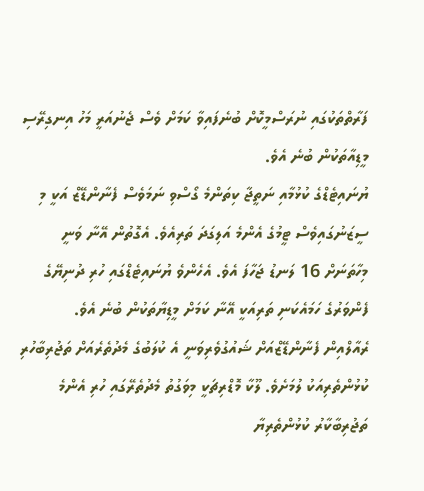ފަރާތްތަކުގައި ނުރަސްމީކޮށް ބުނެފައިވާ ކަމަށް ވެސް ޖެނުއަރީ މަހު އިނގިރޭސި މީޑިއާތަކުން ބުނެ އެވެ.
ޔުނައިޓެޑްގެ ކުޅުމާއި ނަތީޖާ ކިތަންމެ ގޯސްވި ނަމަވެސް ފެނާންޑޭޒް އަކީ މި ސީޒަނުގައިވެސް ޓީމުގެ އެންމެ އަލިގަދަ ތަރިއެވެ. އެގޮތުން އޭނާ ވަނީ މިހާތަނަށް 16 ލަނޑު ޖަހާފަ އެވެ. އެހެންވެ ޔުނައިޓެޑްގައި ހުރި ދުނިޔޭގެ ފެންވަރުގެ ހަމައެކަނި ތަރިއަކީ އޭނާ ކަމަށް މީޑިޔާތަކުން ބުނެ އެވެ.
ރެއާލްއިން ފެނާންޑޭޒްއަށް ޝައުގުވެރިވަނީ އެ ކުލަބުގެ މެދުތެރެއަށް ތަޖުރިބާހުރި ކުޅުންތެރިއަކު ލުމަށެވެ. ލޫކާ މޮޑްރިޗަކީ މިވަގުތު މެދުތެރޭގައި ހުރި އެންމެ ތަޖުރިބާކާރު ކުޅުންތެރިޔާ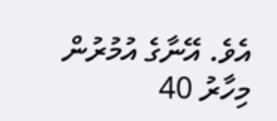އެވެ. އޭނާގެ އުމުރުން މިހާރު 40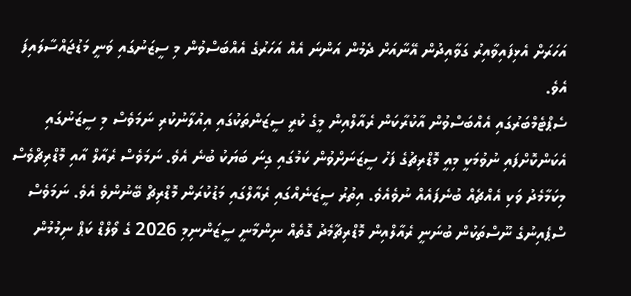އަހަރަށް އެޅިފައިވާއިރު ގަވާއިދުން އޭނާއަށް ދެމުން އަންނަ އެއް އަހަރުގެ އެއްބަސްވުން މި ސީޒަނުގައި ވަނީ މަޑުޖައްސާލައިފަ އެވެ.
ސެޕްޓެމްބަރުގައި އެއްބަސްވުން އާކުރާކަން ރެއާލްއިން މީގެ ކުރީ ސީޒަންތަކުގައި އިއުލާނުކުރި ނަމަވެސް މި ސީޒަނުގައި އެކަންކޮށްފައި ނުވުމަކީ މިއީ މޮޑްރިޗުގެ ފަހު ސީޒަނަށްވުން ކަމުގައި ގިނަ ބަޔަކު ބުނެ އެވެ. ނަމަވެސް ރެއާލް އާއި މޮޑްރިޗްވެސް މިކަމާމެދު ވަކި އެއްޗެއް ބުނެފައެއް ނުވެއެވެ. އިތުރު ސީޒަނެއްގައި ރެއާލްގައި މަޑުކުރަން މޮޑްރިޗް ބޭނުންވެ އެވެ. ނަމަވެސް ސްޕެއިނުގެ ނޫސްތަކުން ބުނަނީ ރެއާލްއިން މޮޑްރިޗާމެދު ގޮތެއް ނިންމާނީ ސީޒަންނިމި 2026 ގެ ވޯލްޑް ކަޕް ނިމުމުން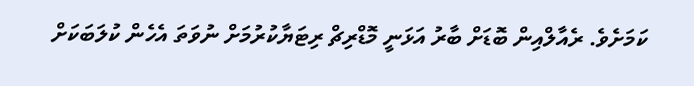ކަމަށެވެ. ރެއާލްއިން ބޮޑަށް ބާރު އަޅަނީ މޮޑްރިޗް ރިޓަޔާކުރުމަށް ނުވަތަ އެހެން ކުލަބަކަށް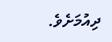ދިއުމަށެވެ.